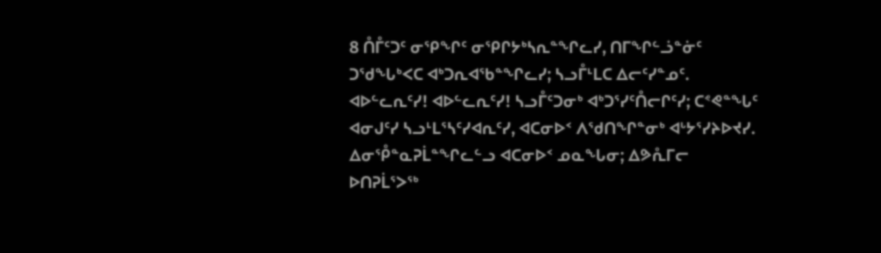8 ᑍᒤᑦᑐᑦ ᓂᕿᖏᑦ ᓂᕿᒋᔭᒃᓴᕆᓐᖏᓚᓯ, ᑎᒥᖏᓪᓘᓐᓃᑦ ᑐᖁᖓᒃᐸᑕ ᐊᒃᑐᕆᐊᖃᓐᖏᓚᓯ; ᓴᓗᒤᒻᒪᑕ ᐃᓕᑦᓯᓐᓄᑦ.
ᐊᐅᓪᓚᕆᑦᓯ! ᐊᐅᓪᓚᕆᑦᓯ! ᓴᓗᒤᑦᑐᓂᒃ ᐊᒃᑐᕐᓯᑦᑍᓕᒋᑦᓯ; ᑕᕝᕙᓐᖓᑦ ᐊᓂᒍᑦᓯ ᓴᓗᒻᒪᕐᓴᑦᓯᐊᕆᑦᓯ, ᐊᑕᓂᐅᑉ ᐱᖁᑎᖏᓐᓂᒃ ᐊᒡᔭᕐᓯᔨᐅᔪᓯ.
ᐃᓂᕾᓐᓇᕈᒫᓐᖏᓚᓪᓗ ᐊᑕᓂᐅᑉ ᓄᓇᖓᓂ; ᐃᕗᕅᒥᓕ ᐅᑎᕈᒫᕐᐳᖅ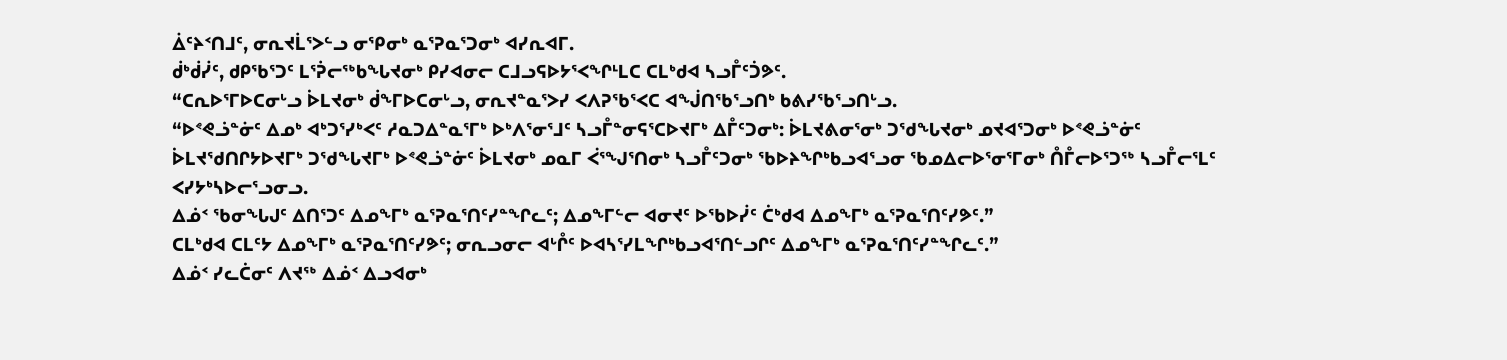ᐄᑦᔨᑉᑎᒧᑦ, ᓂᕆᔪᒫᕐᐳᓪᓗ ᓂᕿᓂᒃ ᓇᕐᕈᓇᕐᑐᓂᒃ ᐊᓯᕆᐊᒥ.
ᑰᒃᑰᓰᑦ, ᑯᑭᖃᕐᑐᑦ ᒪᕐᕉᓕᖅᑲᖓᔪᓂᒃ ᑭᓯᐊᓂᓕ ᑕᒧᓗᕋᐅᔭᕐᐸᖏᒻᒪᑕ ᑕᒪᒃᑯᐊ ᓴᓗᒤᑦᑑᕗᑦ.
“ᑕᕆᐅᕐᒥᐅᑕᓂᒡᓗ ᐆᒪᔪᓂᒃ ᑰᖕᒥᐅᑕᓂᒡᓗ, ᓂᕆᔪᓐᓇᕐᐳᓯ ᐸᐱᕈᖃᕐᐸᑕ ᐊᖒᑎᖃᕐᓗᑎᒃ ᑲᕕᓯᖃᕐᓗᑎᒡᓗ.
“ᐅᕝᕙᓘᓐᓃᑦ ᐃᓄᒃ ᐊᒃᑐᕐᓯᒃᐸᑦ ᓱᓇᑐᐃᓐᓇᕐᒥᒃ ᐅᒃᐱᕐᓂᕐᒧᑦ ᓴᓗᒤᓐᓂᕋᕐᑕᐅᔪᒥᒃ ᐃᒤᑦᑐᓂᒃ: ᐆᒪᔪᕕᓂᕐᓂᒃ ᑐᖁᖓᔪᓂᒃ ᓄᔪᐊᕐᑐᓂᒃ ᐅᕝᕙᓘᓐᓃᑦ ᐆᒪᔪᖁᑎᒋᔭᐅᔪᒥᒃ ᑐᖁᖓᔪᒥᒃ ᐅᕝᕙᓘᓐᓃᑦ ᐆᒪᔪᓂᒃ ᓄᓇᒥ ᐹᕐᖑᕐᑎᓂᒃ ᓴᓗᒤᑦᑐᓂᒃ ᖃᐅᔨᖏᒃᑲᓗᐊᕐᓗᓂ ᖃᓄᐃᓕᐅᕐᓂᕐᒥᓂᒃ ᑍᒤᓕᐅᕐᑐᖅ ᓴᓗᒤᓕᕐᒪᑦ ᐸᓯᔭᒃᓴᐅᓕᕐᓗᓂᓗ.
ᐃᓅᑉ ᖃᓂᖓᒍᑦ ᐃᑎᕐᑐᑦ ᐃᓄᖕᒥᒃ ᓇᕐᕈᓇᕐᑎᑦᓯᓐᖏᓚᑦ; ᐃᓄᖕᒥᓪᓕ ᐊᓂᔪᑦ ᐅᖃᐅᓰᑦ ᑖᒃᑯᐊ ᐃᓄᖕᒥᒃ ᓇᕐᕈᓇᕐᑎᑦᓯᕗᑦ.”
ᑕᒪᒃᑯᐊ ᑕᒪᑦᔭ ᐃᓄᖕᒥᒃ ᓇᕐᕈᓇᕐᑎᑦᓯᕗᑦ; ᓂᕆᓗᓂᓕ ᐊᒡᒊᑦ ᐅᐊᓴᕐᓯᒪᖏᒃᑲᓗᐊᕐᑎᓪᓗᒋᑦ ᐃᓄᖕᒥᒃ ᓇᕐᕈᓇᕐᑎᑦᓯᓐᖏᓚᑦ.”
ᐃᓅᑉ ᓯᓚᑖᓂᑦ ᐱᔪᖅ ᐃᓅᑉ ᐃᓗᐊᓂᒃ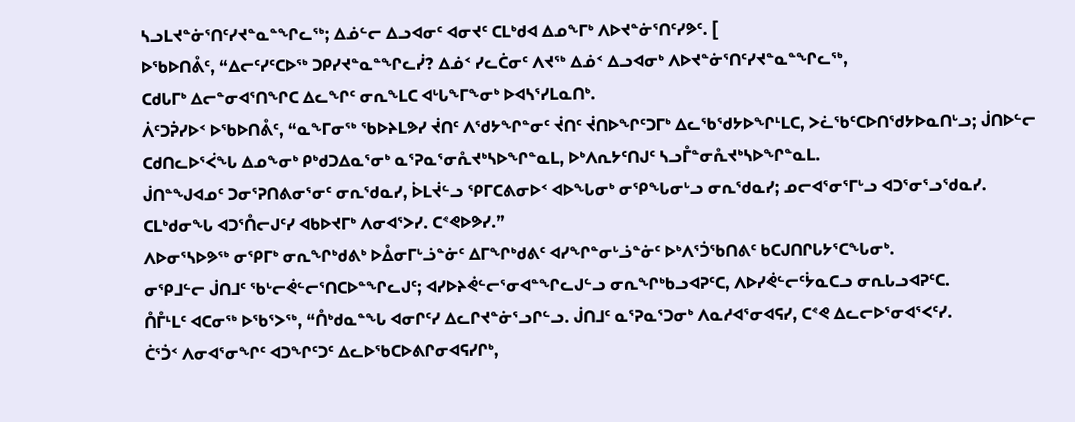ᓴᓗᒪᔪᓐᓃᕐᑎᑦᓯᔪᓐᓇᓐᖏᓚᖅ; ᐃᓅᓪᓕ ᐃᓗᐊᓂᑦ ᐊᓂᔪᑦ ᑕᒪᒃᑯᐊ ᐃᓄᖕᒥᒃ ᐱᐅᔪᓐᓃᕐᑎᑦᓯᕗᑦ. [
ᐅᖃᐅᑎᕔᑦ, “ᐃᓕᑦᓯᑦᑕᐅᖅ ᑐᑭᓯᔪᓐᓇᓐᖏᓚᓰ? ᐃᓅᑉ ᓯᓚᑖᓂᑦ ᐱᔪᖅ ᐃᓅᑉ ᐃᓗᐊᓂᒃ ᐱᐅᔪᓐᓃᕐᑎᑦᓯᔪᓐᓇᓐᖏᓚᖅ,
ᑕᑯᒐᒥᒃ ᐃᓕᓐᓂᐊᕐᑎᖏᑕ ᐃᓚᖏᑦ ᓂᕆᖕᒪᑕ ᐊᒡᒐᖕᒥᖕᓂᒃ ᐅᐊᓴᕐᓯᒪᓇᑎᒃ.
ᐲᑦᑐᕉᓯᐅᑉ ᐅᖃᐅᑎᕔᑦ, “ᓇᖕᒥᓂᖅ ᖃᐅᔨᒪᕗᓯ ᔫᑎᑦ ᐱᖁᔭᖏᓐᓂᑦ ᔫᑎᑦ ᔫᑎᐅᖏᑦᑐᒥᒃ ᐃᓚᖃᖁᔭᐅᖏᒻᒪᑕ, ᐳᓛᖃᑦᑕᐅᑎᖁᔭᐅᓇᑎᒡᓗ; ᒎᑎᐅᓪᓕ ᑕᑯᑎᓚᐅᕐᐹᖓ ᐃᓄᖕᓂᒃ ᑭᒃᑯᑐᐃᓇᕐᓂᒃ ᓇᕐᕈᓇᕐᓂᕅᔪᒃᓴᐅᖏᓐᓇᒪ, ᐅᒃᐱᕆᔭᑦᑎᒍᑦ ᓴᓗᒤᓐᓂᕅᔪᒃᓴᐅᖏᓐᓇᒪ.
ᒎᑎᓐᖑᐊᓄᑦ ᑐᓂᕐᕈᑎᕕᓂᕐᓂᑦ ᓂᕆᖁᓇᓯ, ᐆᒪᔫᓪᓗ ᕿᒥᑕᕕᓂᐅᑉ ᐊᐅᖓᓂᒃ ᓂᕿᖓᓂᒡᓗ ᓂᕆᖁᓇᓯ; ᓄᓕᐊᕐᓂᕐᒥᒡᓗ ᐊᑐᕐᓂᕐᓗᖁᓇᓯ. ᑕᒪᒃᑯᓂᖓ ᐊᑐᕐᑍᓕᒍᑦᓯ ᐊᑲᐅᔪᒥᒃ ᐱᓂᐊᕐᐳᓯ. ᑕᕝᕙᐅᕗᓯ.”
ᐱᐅᓂᕐᓴᐅᕗᖅ ᓂᕿᒥᒃ ᓂᕆᖏᒃᑯᕕᒃ ᐅᐂᓂᒥᒡᓘᓐᓃᑦ ᐃᒥᖏᒃᑯᕕᑦ ᐊᓯᖏᓐᓂᒡᓘᓐᓃᑦ ᐅᒃᐱᕐᑑᖃᑎᕕᑦ ᑲᑕᒍᑎᒋᒐᔭᕐᑕᖓᓂᒃ.
ᓂᕿᒧᓪᓕ ᒎᑎᒧᑦ ᖃᒡᓕᕚᓪᓕᕐᑎᑕᐅᓐᖏᓚᒍᑦ; ᐊᓯᐅᔨᕚᓪᓕᕐᓂᐊᓐᖏᓚᒍᓪᓗ ᓂᕆᖏᒃᑲᓗᐊᕈᑦᑕ, ᐱᐅᓯᕚᓪᓕᑦᔮᓇᑕᓗ ᓂᕆᒐᓗᐊᕈᑦᑕ.
ᑍᒤᒻᒪᑦ ᐊᑕᓂᖅ ᐅᖃᕐᐳᖅ, “ᑍᒃᑯᓇᓐᖓ ᐊᓂᒋᑦᓯ ᐃᓚᒋᔪᓐᓃᕐᓗᒋᓪᓗ. ᒎᑎᒧᑦ ᓇᕐᕈᓇᕐᑐᓂᒃ ᐱᓇᓱᐊᕐᓂᐊᕋᓯ, ᑕᕝᕙ ᐃᓚᓕᐅᕐᓂᐊᕐᐸᑦᓯ.
ᑖᕐᑑᑉ ᐱᓂᐊᕐᓂᖏᑦ ᐊᑐᖏᑦᑐᑦ ᐃᓚᐅᖃᑕᐅᕕᒋᓂᐊᕋᓯᒋᒃ,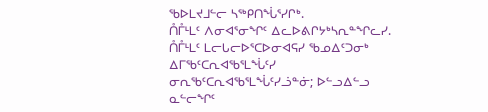ᖃᐅᒪᔪᒧᓪᓕ ᓴᖅᑭᑎᖔᕐᓯᒋᒃ.
ᑍᒤᒻᒪᑦ ᐱᓂᐊᕐᓂᖏᑦ ᐃᓚᐅᕕᒋᔭᒃᓴᕆᓐᖏᓚᓯ.
ᑍᒤᒻᒪᑦ ᒪᓕᒐᓕᐅᕐᑕᐅᓂᐊᕋᓯ ᖃᓄᐃᑦᑐᓂᒃ ᐃᒥᖃᑦᑕᕆᐊᖃᕐᒪᖔᑦᓯ ᓂᕆᖃᑦᑕᕆᐊᖃᕐᒪᖔᑦᓯᓘᓐᓃ; ᐅᓪᓗᐃᓪᓗ ᓇᓪᓕᖏᑦ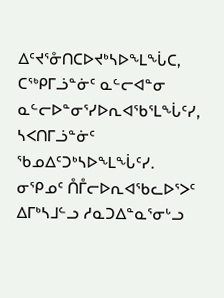ᐃᑦᔪᕐᓁᑎᑕᐅᔪᒃᓴᐅᖕᒪᖔᑕ, ᑕᖅᑭᒥᓘᓐᓃᑦ ᓇᓪᓕᐊᓐᓂ ᓇᓪᓕᐅᓐᓂᕐᓯᐅᕆᐊᖃᕐᒪᖔᑦᓯ, ᓴᐸᑎᒥᓘᓐᓃᑦ ᖃᓄᐃᑦᑐᒃᓴᐅᖕᒪᖔᑦᓯ.
ᓂᕿᓄᑦ ᑍᒤᓕᐅᕆᐊᖃᓚᐅᕐᐳᑦ ᐃᒥᒃᓴᒧᓪᓗ ᓱᓇᑐᐃᓐᓇᕐᓂᒡᓗ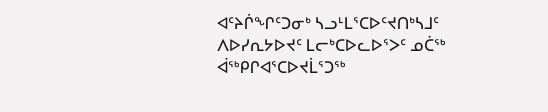ᐊᑦᔨᒌᖏᑦᑐᓂᒃ ᓴᓗᒻᒪᕐᑕᐅᑦᔪᑎᒃᓴᒧᑦ ᐱᐅᓯᕆᔭᐅᔪᑦ ᒪᓕᒃᑕᐅᓚᐅᕐᐳᑦ ᓄᑖᖅ ᐋᖅᑭᒋᐊᕐᑕᐅᔪᒫᕐᑐᖅ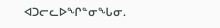ᐊᑐᓕᓚᐅᖏᓐᓂᖓᓂ.